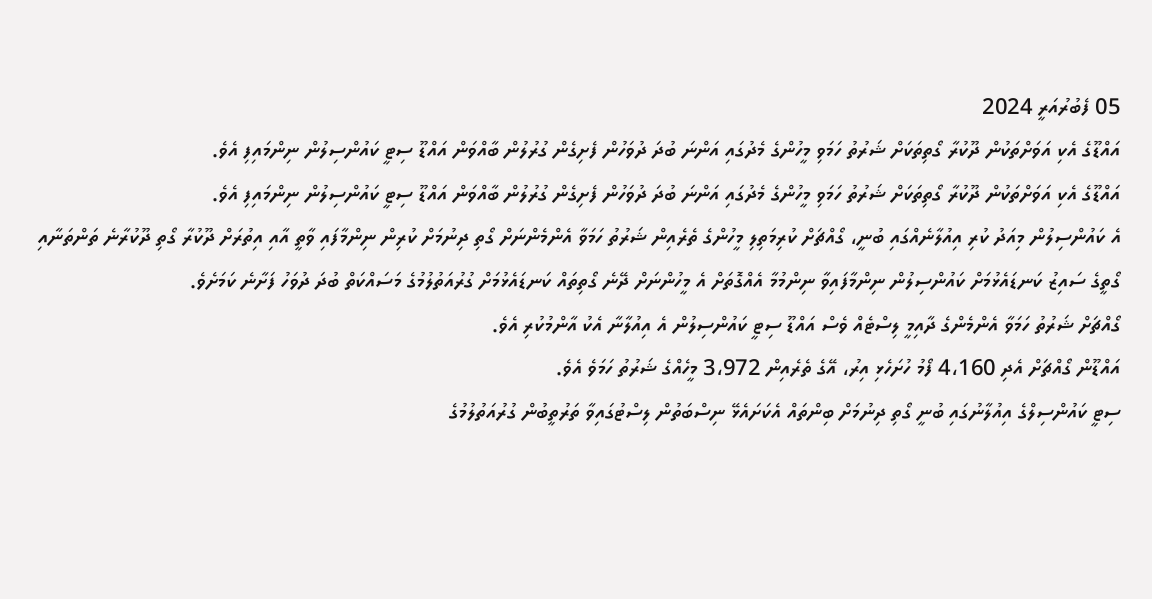05 ފެބުރުއަރީ 2024
އައްޑޫގެ އެކި އަވަށްތަކުން ދޫކުރާ ގޯތިތަކަށް ޝަރުތު ހަމަވި މީހުންގެ މެދުގައި އަންނަ ބުދަ ދުވަހުން ފެށިގެން ގުރުލުން ބާއްވަން އައްޑޫ ސިޓީ ކައުންސިލުން ނިންމައިފި އެވެ.
އައްޑޫގެ އެކި އަވަށްތަކުން ދޫކުރާ ގޯތިތަކަށް ޝަރުތު ހަމަވި މީހުންގެ މެދުގައި އަންނަ ބުދަ ދުވަހުން ފެށިގެން ގުރުލުން ބާއްވަން އައްޑޫ ސިޓީ ކައުންސިލުން ނިންމައިފި އެވެ.
އެ ކައުންސިލުން މިއަދު ކުރި އިއުލާނެއްގައި ބުނީ، ގޯއްޗަށް ކުރިމަތިލި މީހުންގެ ތެރެއިން ޝަރުތު ހަމަވާ އެންމެންނަށް ގޯތި ދިނުމަށް ކުރިން ނިންމާފައި ވާތީ އާއި އިތުރަށް ދޫކުރާ ގޯތި ދޫކުރާނެ ތަންތަނާއި ގޯތީގެ ސައިޒު ކަނޑައެޅުމަށް ކައުންސިލުން ނިންމާފައިވާ ނިންމުމާ އެއްގޮތަށް އެ މީހުންނަށް ދޭނެ ގޯތިތައް ކަނޑައެޅުމަށް ގުރުއަތުލުމުގެ މަސައްކަތް ބުދަ ދުވަހު ފަށާނެ ކަމަށެވެ.
ގޯއްޗަށް ޝަރުތު ހަމަވާ އެންމެންގެ ދާއިމީ ލިސްޓެއް ވެސް އައްޑޫ ސިޓީ ކައުންސިލުން އެ އިއުލާނާ އެކު އާންމުކުރި އެވެ.
އައްޑޫން ގޯއްޗަށް އެދި 4،160 ފޯމު ހުށަހެޅި އިރު، އޭގެ ތެރެއިން 3،972 މީހެއްގެ ޝަރުތު ހަމަވެ އެވެ.
ސިޓީ ކައުންސިލްގެ އިއުލާނުގައި ބުނީ ގޯތި ދިނުމަށް ބިންތައް އެކަށައެޅޭ ނިސްބަތުން ލިސްޓުގައިވާ ތަރުތީބުން ގުރުއަތުލުމުގެ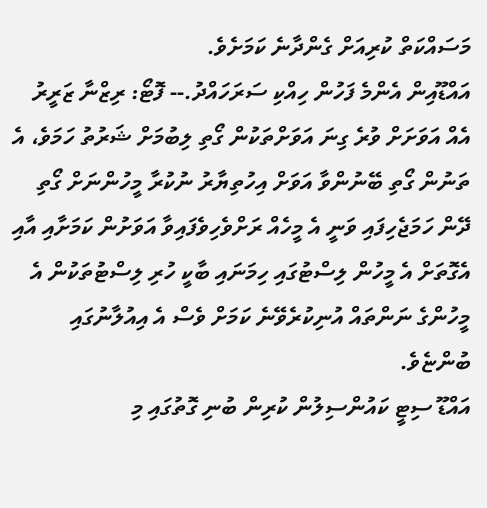މަސައްކަތް ކުރިއަށް ގެންދާނެ ކަމަށެވެ.
އައްޑޫއިން އެންމެ ފަހުން ހިއްކި ސަރަހައްދު.-- ފޮޓޯ: ރިޒްނާ ޒަރީރު
އެއް އަވަށަށް ވުރެ ގިނަ އަވަށްތަކުން ގޯތި ލިބުމަށް ޝަރުތު ހަމަވެ، އެ ތަނުން ގޯތި ބޭނުންވާ އަވަށް އިހުތިޔާރު ނުކުރާ މީހުންނަށް ގޯތި ދޭން ހަމަޖެހިފައި ވަނީ އެ މީހެއް ރަށްވެހިވެފައިވާ އަވަށުން ކަމަށާއި އާއި އެގޮތަށް އެ މީހުން ލިސްޓުގައި ހިމަނައި ބާކީ ހުރި ލިސްޓުތަކުން އެ މީހުންގެ ނަންތައް އުނިކުރެވޭނެ ކަމަށް ވެސް އެ އިއުލާނުގައި ބުންޏެވެ.
އައްޑޫ ސިޓީ ކައުންސިލުން ކުރިން ބުނި ގޮތުގައި މި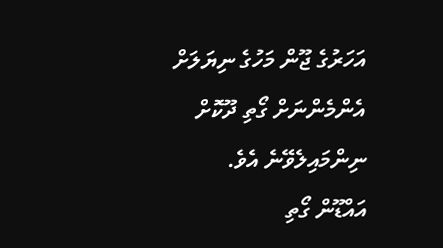އަހަރުގެ ޖޫން މަހުގެ ނިޔަލަށް އެންމެންނަށް ގޯތި ދޫކޮށް ނިންމައިލެވޭނެ އެވެ.
އައްޑޫން ގޯތި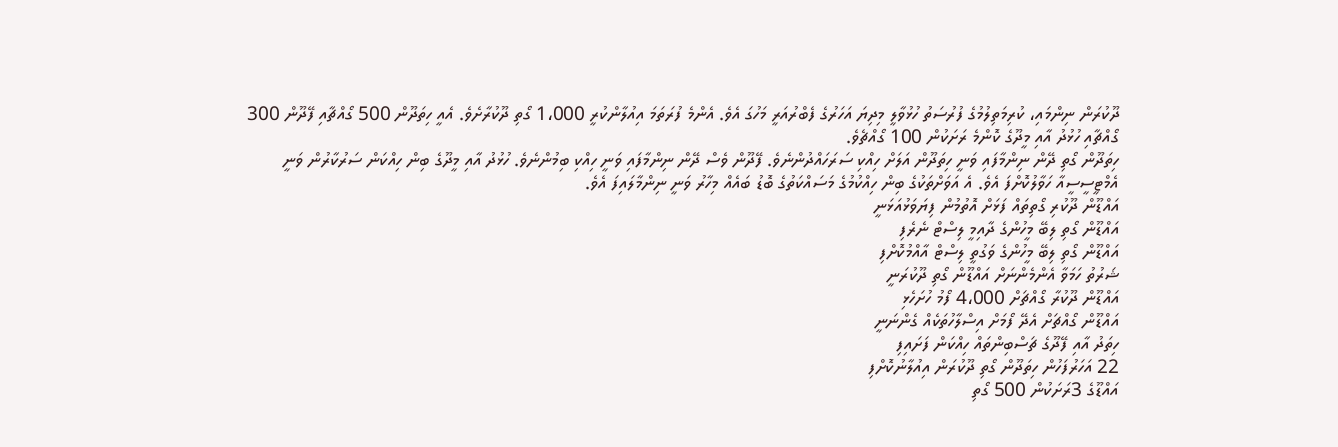ދޫކުރަން ނިންމައި، ކުރިމަތިލުމުގެ ފުރުސަތު ހުޅުވާލީ މިދިޔަ އަހަރުގެ ފެބްރުއަރީ މަހުގަ އެވެ. އެންމެ ފުރަތަމަ އިއުލާންކުރީ 1،000 ގޯތި ދޫކުރާށެވެ. އެއީ ހިތަދޫން 500 ގޯއްޗާއި ފޭދޫން 300 ގޯއްޗާއި ހުޅުދު އާއި މީދޫގެ ކޮންމެ ރަށަކުން 100 ގޯއްޗެވެ.
ހިތަދޫން ގޯތި ދޭން ނިންމާފައި ވަނީ ހިތަދޫން އަލަށް ހިއްކި ސަރަހައްދުންނެވެ. ފޭދޫން ވެސް ދޭން ނިންމާފައި ވަނީ ހިއްކި ބިމުންނެވެ. ހުޅުދު އާއި މީދޫގެ ބިން ހިއްކަން ސަރުކާރުން ވަނީ އެމްޓީސީސީއާ ހަވާލުކޮށްފަ އެވެ. އެ އަވަށްތަކުގެ ބިން ހިއްކުމުގެ މަސައްކަތުގެ ބޮޑު ބައެއް މިހާރު ވަނީ ނިންމާލައިފަ އެވެ.
އައްޑޫން ދޫކުރި ގޯތިތައް ފަޅަށް އޮތުމުން ފިޔަވަޅުއަޅަނީ
އައްޑޫން ގޯތި ލިބޭ މީހުންގެ ދާއިމީ ލިސްޓް ނެރެފި
އައްޑޫން ގޯތި ލިބޭ މީހުންގެ ވަގުތީ ލިސްޓް އާއްމުކޮށްފި
ޝަރުތު ހަމަވާ އެންމެންނަށް އައްޑޫން ގޯތި ދޫކުރަނީ
އައްޑޫން ދޫކުރާ ގޯއްޗަށް 4،000 ފޯމު ހުށަހެޅި
އައްޑޫން ގޯއްޗަށް އެދޭ ފޯމަށް އިސްލާހުތަކެއް ގެންނަނީ
ހިތަދު އާއި ފޭދޫގެ ޗަސްބިންތައް ހިއްކަން ފަށައިފި
22 އަހަރުފަހުން ހިތަދޫން ގޯތި ދޫކުރަން އިއުލާނުކޮށްފި
އައްޑޫގެ 3ރަށަކުން 500 ގޯތި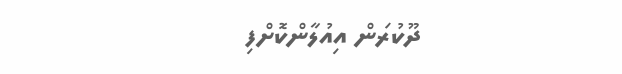ދޫކުރަން އިއުލާންކޮށްފި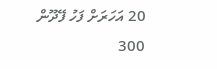20 އަހަރަށް ފަހު ފޭދޫން 300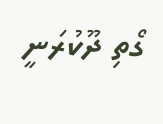ގޯތި ދޫކުރަނީ